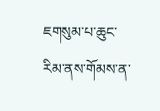ཇགསུམ་པ་ཆུང་རིམ་ནས་གོམས་ན་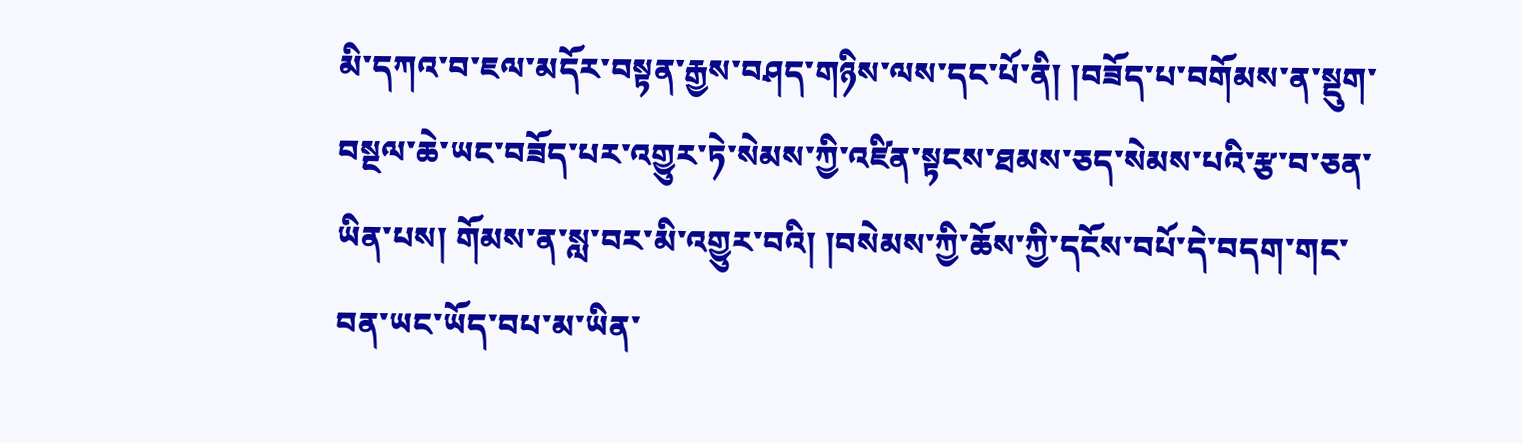མི་དཀའ་བ་ཇལ་མདོར་བསྟན་རྒྱས་བཤད་གཉིས་ལས་དང་པོ་ནི། །བཟོད་པ་བགོམས་ན་སྡུག་བསྔལ་ཆེ་ཡང་བཟོད་པར་འགྱུར་ཏེ་སེམས་ཀྱི་འཛིན་སྟངས་ཐམས་ཅད་སེམས་པའི་རྩ་བ་ཅན་ཡིན་པས། གོམས་ན་སླ་བར་མི་འགྱུར་བའི། །བསེམས་ཀྱི་ཆོས་ཀྱི་དངོས་བཔོ་དེ་བདག་གང་བན་ཡང་ཡོད་བཔ་མ་ཡིན་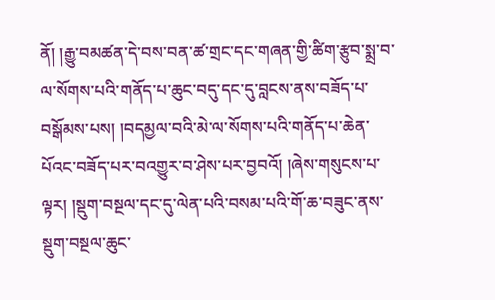ནོ། །རྒྱུ་བམཚན་དེ་བས་བན་ཚ་གྲང་དང་གཞན་གྱི་ཚིག་རྩུབ་སྨྲ་བ་ལ་སོགས་པའི་གནོད་པ་ཆུང་བདུ་དང་དུ་བླངས་ནས་བཟོད་པ་བསྒོམས་པས། །བདམྱལ་བའི་མེ་ལ་སོགས་པའི་གནོད་པ་ཆེན་པོའང་བཟོད་པར་བའགྱུར་བ་ཤེས་པར་བྱབའོ། །ཞེས་གསུངས་པ་ལྟར། །སྡུག་བསྔལ་དང་དུ་ལེན་པའི་བསམ་པའི་གོ་ཆ་བཟུང་ནས་སྡུག་བསྔལ་ཆུང་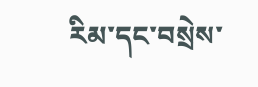རིམ་དང་བསྲེས་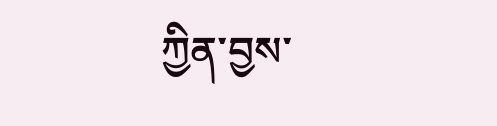ཀྱིན་བྱས་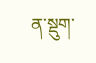ན་སྡུག་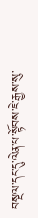བསྔལ་དང་དུ་ལེན་པ་སྟོབས་ཇེ་རྒྱས་སུ་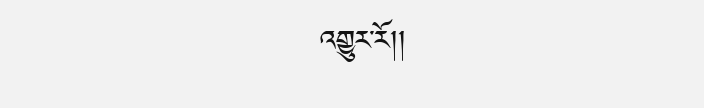འགྱུར་རོ།།